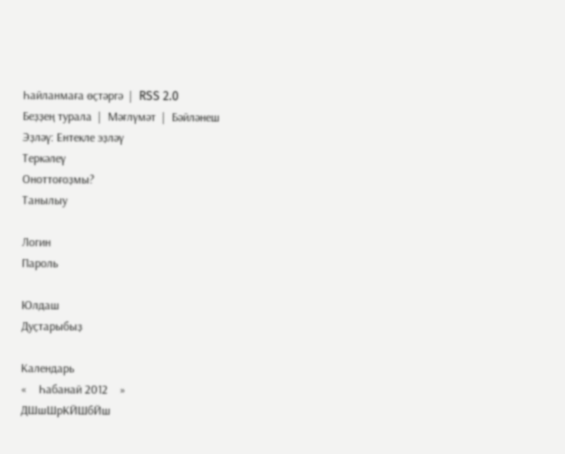Һайланмаға өҫтәргә  |  RSS 2.0
Беҙҙең турала  |  Мәғлүмәт  |  Бәйләнеш
Эҙләү: Ентекле эҙләү
Теркәлеү
Оноттоғоҙмы?
Танылыу

Логин
Пароль

Юлдаш
Дуҫтарыбыҙ

Календарь
«    Һабанай 2012    »
ДШшШрКЙШбЙш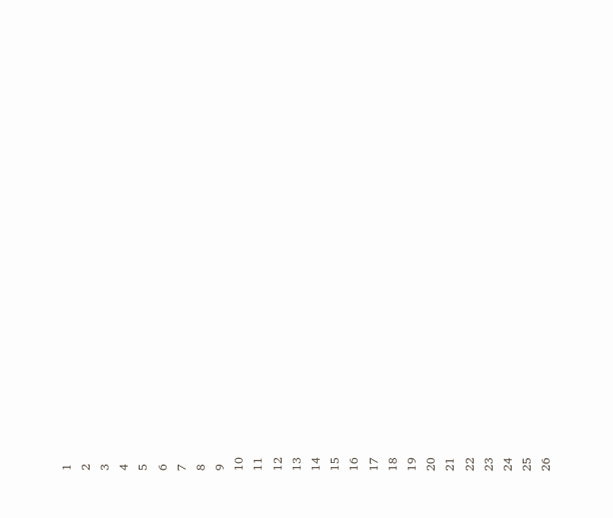1
2
3
4
5
6
7
8
9
10
11
12
13
14
15
16
17
18
19
20
21
22
23
24
25
26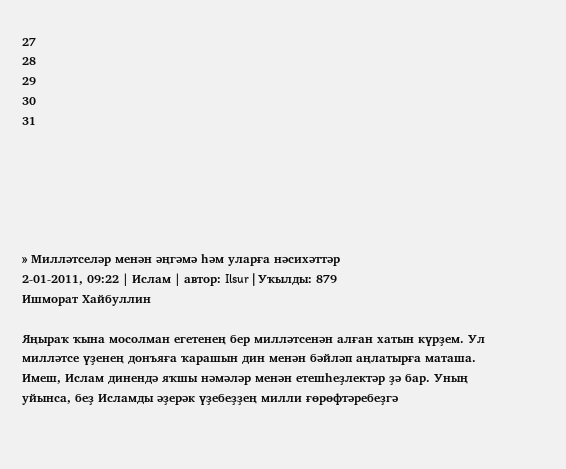27
28
29
30
31






» Милләтселәр менән әңгәмә һәм уларға нәсихәттәр
2-01-2011, 09:22 | Ислам | автор: Ilsur | Уҡылды: 879
Ишморат Хайбуллин

Яңыраҡ ҡына мосолман егетенең бер милләтсенән алған хатын күрҙем. Ул милләтсе үҙенең донъяға ҡарашын дин менән бәйләп аңлатырға маташа. Имеш, Ислам динендә яҡшы нәмәләр менән етешһеҙлектәр ҙә бар. Уның уйынса, беҙ Исламды әҙерәк үҙебеҙҙең милли ғөрөфтәребеҙгә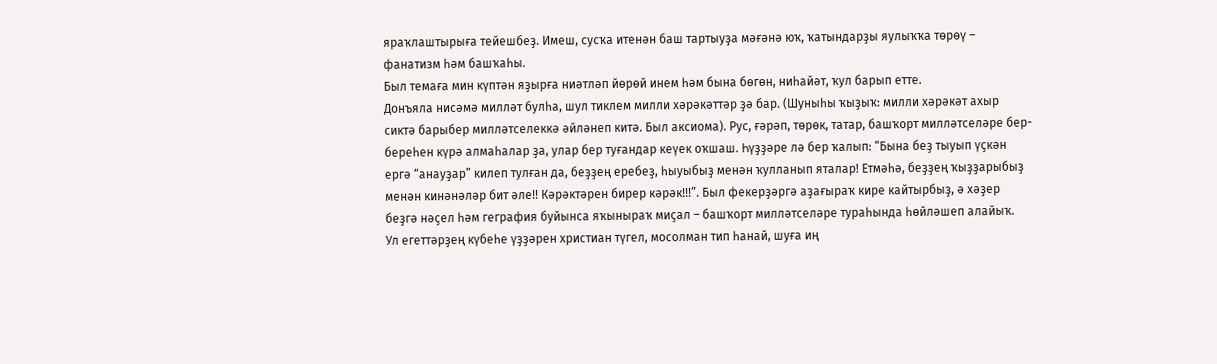яраҡлаштырыға тейешбеҙ. Имеш, сусҡа итенән баш тартыуҙа мәғәнә юҡ, ҡатындарҙы яулыҡҡа төрөү – фанатизм һәм башҡаһы.
Был темаға мин күптән яҙырға ниәтләп йөрөй инем һәм бына бөгөн, ниһайәт, ҡул барып етте.
Донъяла нисәмә милләт булһа, шул тиклем милли хәрәкәттәр ҙә бар. (Шуныһы ҡыҙыҡ: милли хәрәкәт ахыр сиктә барыбер милләтселеккә әйләнеп китә. Был аксиома). Рус, ғәрәп, төрөк, татар, башҡорт милләтселәре бер-береһен күрә алмаһалар ҙа, улар бер туғандар кеүек оҡшаш. Һүҙҙәре лә бер ҡалып: “Бына беҙ тыуып үҫкән ергә “анауҙар” килеп тулған да, беҙҙең еребеҙ, һыуыбыҙ менән ҡулланып яталар! Етмәһә, беҙҙең ҡыҙҙарыбыҙ менән кинәнәләр бит әле!! Кәрәктәрен бирер кәрәк!!!”. Был фекерҙәргә аҙағыраҡ кире кайтырбыҙ, ә хәҙер беҙгә нәҫел һәм геграфия буйынса яҡыныраҡ миҫал – башҡорт милләтселәре тураһында һөйләшеп алайыҡ.
Ул егеттәрҙең күбеһе үҙҙәрен христиан түгел, мосолман тип һанай, шуға иң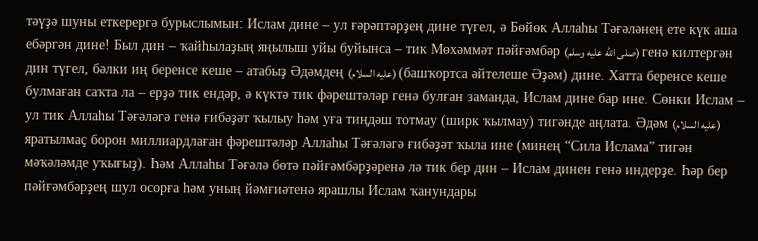тәүҙә шуны еткерергә бурыслымын: Ислам дине – ул ғәрәптәрҙең дине түгел, ә Бөйөк Аллаһы Тәғәләнең ете күк аша ебәргән дине! Был дин – ҡайһылаҙың яңылыш уйы буйынса – тик Мөхәммәт пәйғәмбәр (صلى الله عليه وسلم) генә килтергән дин түгел, бәлки иң беренсе кеше – атабыҙ Әдәмдең (عليه السلام) (башҡортса әйтелеше Әҙәм) дине. Хатта беренсе кеше булмаған саҡта ла – ерҙә тик ендәр, ә күктә тик фәрештәләр генә булған заманда, Ислам дине бар ине. Сөнки Ислам – ул тик Аллаһы Тәғәләгә генә ғибәҙәт ҡылыу һәм уға тиңдәш тотмау (ширк ҡылмау) тигәнде аңлата. Әдәм (عليه السلام) яратылмаҫ борон миллиардлаған фәрештәләр Аллаһы Тәғәләгә ғибәҙәт ҡыла ине (минең “Сила Ислама” тигән мәҡәләмде уҡығыҙ). Һәм Аллаһы Тәғәлә бөтә пәйғәмбәрҙәренә лә тик бер дин – Ислам динен генә индерҙе. Һәр бер пәйғәмбәрҙең шул осорға һәм уның йәмғиәтенә ярашлы Ислам ҡанундары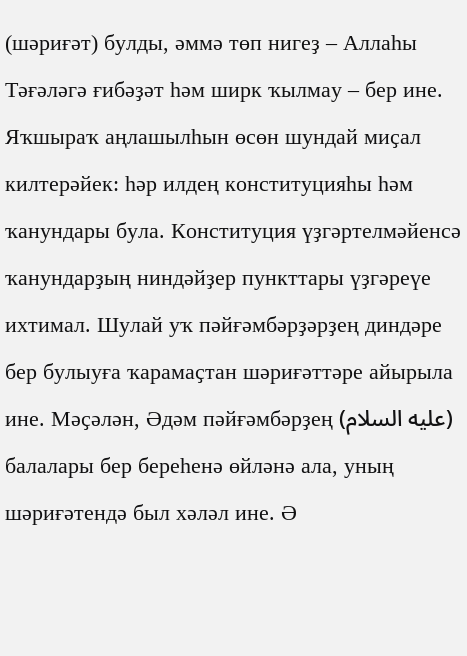(шәриғәт) булды, әммә төп нигеҙ – Аллаһы Тәғәләгә ғибәҙәт һәм ширк ҡылмау – бер ине. Яҡшыраҡ аңлашылһын өсөн шундай миҫал килтерәйек: һәр илдең конституцияһы һәм ҡанундары була. Конституция үҙгәртелмәйенсә ҡанундарҙың ниндәйҙер пункттары үҙгәреүе ихтимал. Шулай уҡ пәйғәмбәрҙәрҙең диндәре бер булыуға ҡарамаҫтан шәриғәттәре айырыла ине. Мәҫәлән, Әдәм пәйғәмбәрҙең (عليه السلام) балалары бер береһенә өйләнә ала, уның шәриғәтендә был хәләл ине. Ә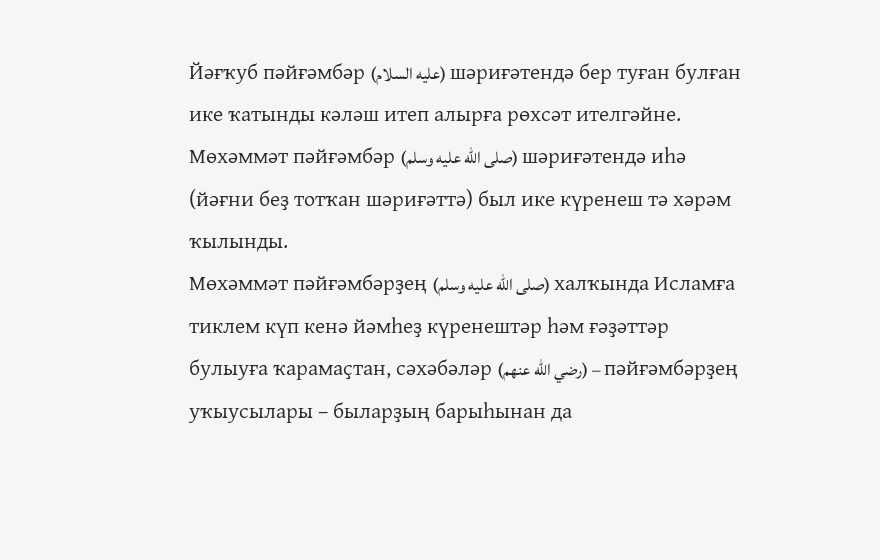Йәғҡуб пәйғәмбәр (عليه السلام) шәриғәтендә бер туған булған ике ҡатынды кәләш итеп алырға рөхсәт ителгәйне. Мөхәммәт пәйғәмбәр (صلى الله عليه وسلم) шәриғәтендә иһә (йәғни беҙ тотҡан шәриғәттә) был ике күренеш тә хәрәм ҡылынды.
Мөхәммәт пәйғәмбәрҙең (صلى الله عليه وسلم) халҡында Исламға тиклем күп кенә йәмһеҙ күренештәр һәм ғәҙәттәр булыуға ҡарамаҫтан, сәхәбәләр (رضي الله عنهم) – пәйғәмбәрҙең уҡыусылары – быларҙың барыһынан да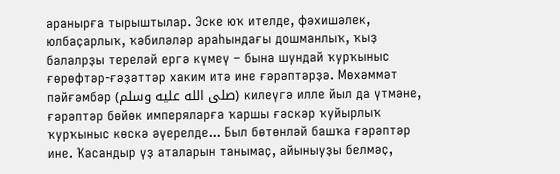аранырға тырыштылар. Эске юҡ ителде, фәхишәлек, юлбаҫарлыҡ, ҡәбиләләр араһындағы дошманлыҡ, ҡыҙ балалрҙы тереләй ергә күмеү – бына шундай ҡурҡыныс ғөрөфтәр-ғәҙәттәр хаким итә ине ғәрәптәрҙә. Мөхәммәт пәйғәмбәр (صلى الله عليه وسلم) килеүгә илле йыл да үтмәне, ғәрәптәр бөйөк имперяларға ҡаршы ғәскәр ҡуйырлыҡ ҡурҡыныс көскә әүерелде... Был бөтөнләй башҡа ғәрәптәр ине. Ҡасандыр үҙ аталарын танымаҫ, айыныуҙы белмәҫ,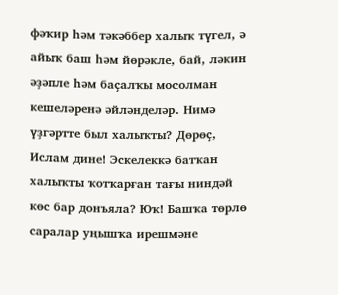фәҡир һәм тәкәббер халыҡ түгел, ә айыҡ баш һәм йөрәкле, бай, ләкин әҙәпле һәм баҫалҡы мосолман кешеләренә әйләнделәр. Нимә үҙгәртте был халыҡты? Дөрөҫ, Ислам дине! Эскелеккә батҡан халыҡты ҡотҡарған тағы ниндәй көс бар донъяла? Юҡ! Башҡа төрлө саралар уңышҡа ирешмәне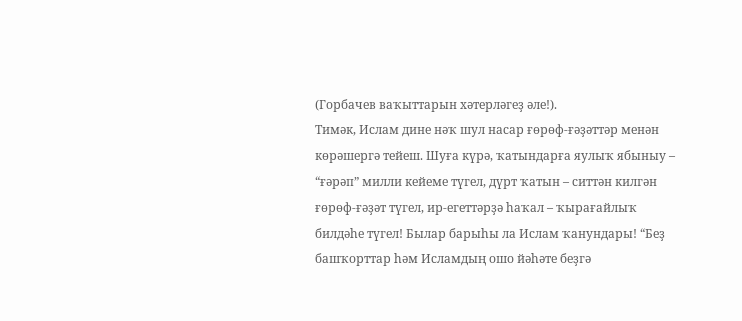(Горбачев ваҡыттарын хәтерләгеҙ әле!).
Тимәк, Ислам дине нәҡ шул насар ғөрөф-ғәҙәттәр менән көрәшергә тейеш. Шуға күрә, ҡатындарға яулыҡ ябыныу – “ғәрәп” милли кейеме түгел, дүрт ҡатын – ситтән килгән ғөрөф-ғәҙәт түгел, ир-егеттәрҙә һаҡал – ҡырағайлыҡ билдәһе түгел! Былар барыһы ла Ислам ҡанундары! “Беҙ башҡорттар һәм Исламдың ошо йәһәте беҙгә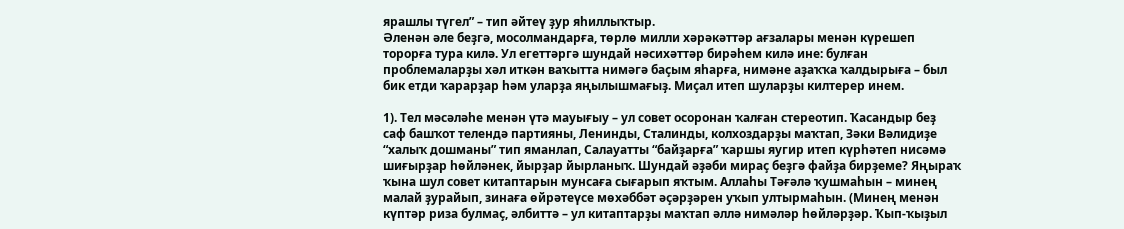ярашлы түгел” – тип әйтеү ҙур яһиллыҡтыр.
Әленән әле беҙгә, мосолмандарға, төрлө милли хәрәкәттәр ағзалары менән күрешеп торорға тура килә. Ул егеттәргә шундай нәсихәттәр бирәһем килә ине: булған проблемаларҙы хәл иткән ваҡытта нимәгә баҫым яһарға, нимәне аҙаҡҡа ҡалдырыға – был бик етди ҡарарҙар һәм уларҙа яңылышмағыҙ. Миҫал итеп шуларҙы килтерер инем.

1). Тел мәсәләһе менән үтә мауығыу – ул совет осоронан ҡалған стереотип. Ҡасандыр беҙ саф башҡот телендә партияны, Ленинды, Сталинды, колхоздарҙы маҡтап, Зәки Вәлидиҙе “халыҡ дошманы” тип яманлап, Салауатты “байҙарға” ҡаршы яугир итеп күрһәтеп нисәмә шиғырҙар һөйләнек, йырҙар йырланыҡ. Шундай әҙәби мираҫ беҙгә файҙа бирҙеме? Яңыраҡ ҡына шул совет китаптарын мунсаға сығарып яҡтым. Аллаһы Тәғәлә ҡушмаһын – минең малай ҙурайып, зинаға өйрәтеүсе мөхәббәт әҫәрҙәрен уҡып ултырмаһын. (Минең менән күптәр риза булмаҫ, әлбиттә – ул китаптарҙы маҡтап әллә нимәләр һөйләрҙәр. Ҡып-ҡыҙыл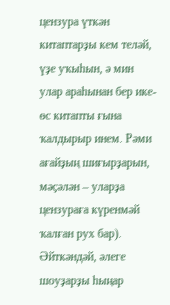цензура үткән китаптарҙы кем теләй, үҙе уҡыһын, ә мин улар араһынан бер ике-өс китапты ғына ҡалдырыр инем. Рәми ағайҙың шиғырҙарын, мәҫәлән – уларҙа цензураға күренмәй ҡалған рух бар). Әйткәндәй, әлеге шоуҙарҙы һыңар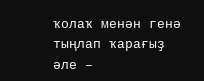ҡолаҡ менән генә тыңлап ҡарағыҙ әле –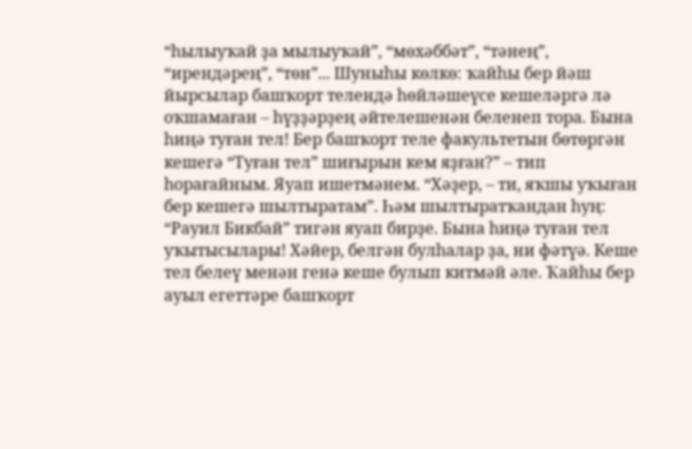“һылыуҡай ҙа мылыуҡай”, “мөхәббәт”, “тәнең”, “ирендәрең”, “төн”... Шуныһы көлкө: ҡайһы бер йәш йырсылар башҡорт телендә һөйләшеүсе кешеләргә лә оҡшамаған – һүҙҙәрҙең әйтелешенән беленеп тора. Бына һиңә туған тел! Бер башҡорт теле факультетын бөтөргән кешегә “Туған тел” шиғырын кем яҙған?” – тип һорағайным. Яуап ишетмәнем. “Хәҙер, – ти, яҡшы уҡыған бер кешегә шылтыратам”. Һәм шылтыратҡандан һуң: “Рауил Бикбай” тигән яуап бирҙе. Бына һиңә туған тел уҡытысылары! Хәйер, белгән булһалар ҙа, ни фәтүә. Кеше тел белеү менән генә кеше булып китмәй әле. Ҡайһы бер ауыл егеттәре башҡорт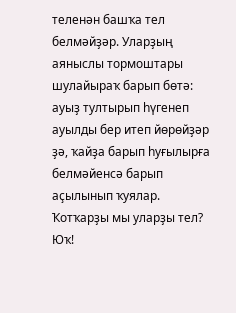теленән башҡа тел белмәйҙәр. Уларҙың аяныслы тормоштары шулайыраҡ барып бөтә: ауыҙ тултырып һүгенеп ауылды бер итеп йөрөйҙәр ҙә, ҡайҙа барып һуғылырға белмәйенсә барып аҫылынып ҡуялар. Ҡотҡарҙы мы уларҙы тел? Юҡ!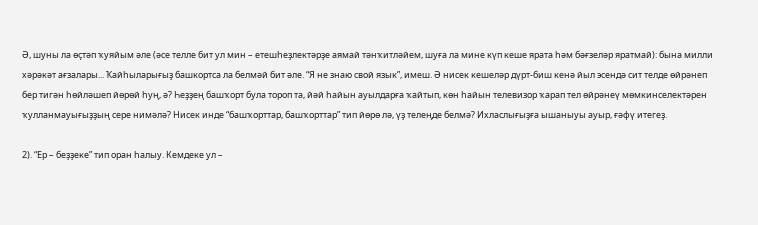Ә, шуны ла өҫтәп ҡуяйым әле (әсе телле бит ул мин – етешһеҙлектәрҙе аямай тәнҡитләйем, шуға ла мине күп кеше ярата һәм бәғзеләр яратмай): бына милли хәрәкәт ағзалары... Ҡайһыларығыҙ башкортса ла белмәй бит әле. “Я не знаю свой язык”, имеш. Ә нисек кешеләр дүрт-биш кенә йыл эсендә сит телде өйрәнеп бер тигән һөйләшеп йөрөй һуң, ә? Һеҙҙең башҡорт була тороп та, йәй һайын ауылдарға ҡайтып, көн һайын телевизор ҡарап тел өйрәнеү мөмкинселектәрен ҡулланмауығыҙҙың сере нимәлә? Нисек инде “башҡорттар, башҡорттар” тип йөрө лә, үҙ телеңде белмә? Ихласлығыҙға ышаныуы ауыр, ғәфү итегеҙ.

2). “Ер – беҙҙеке” тип оран һалыу. Кемдеке ул –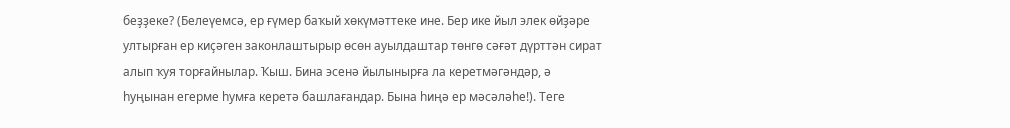беҙҙеке? (Белеүемсә, ер ғүмер баҡый хөкүмәттеке ине. Бер ике йыл элек өйҙәре ултырған ер киҫәген законлаштырыр өсөн ауылдаштар төнгө сәғәт дүрттән сират алып ҡуя торғайнылар. Ҡыш. Бина эсенә йылынырға ла керетмәгәндәр, ә һуңынан егерме һумға керетә башлағандар. Бына һиңә ер мәсәләһе!). Теге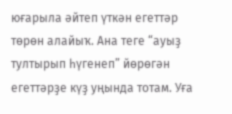юғарыла әйтеп үткән егеттәр төрөн алайыҡ. Ана теге “ауыҙ тултырып һүгенеп” йөрөгән егеттәрҙе күҙ уңында тотам. Уға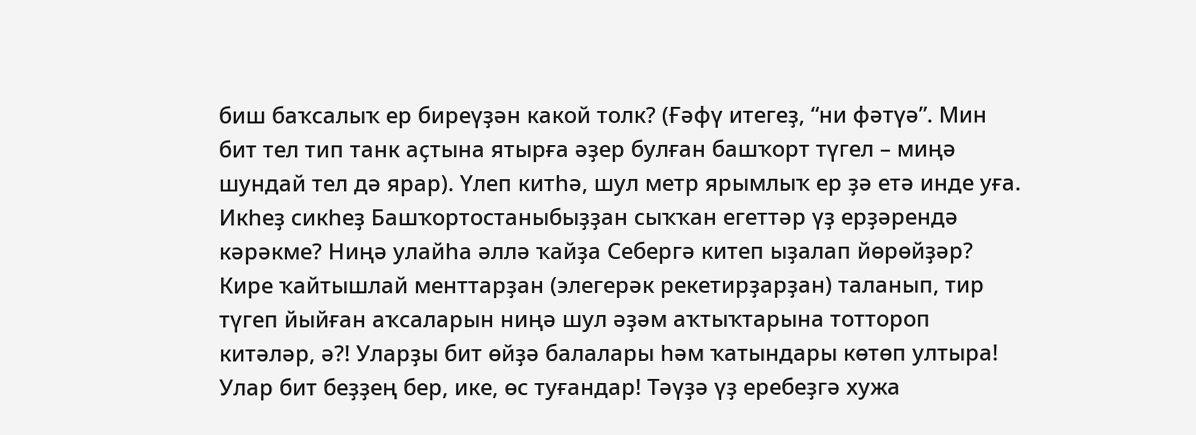биш баҡсалыҡ ер биреүҙән какой толк? (Ғәфү итегеҙ, “ни фәтүә”. Мин бит тел тип танк аҫтына ятырға әҙер булған башҡорт түгел – миңә шундай тел дә ярар). Үлеп китһә, шул метр ярымлыҡ ер ҙә етә инде уға. Икһеҙ сикһеҙ Башҡортостаныбыҙҙан сыҡҡан егеттәр үҙ ерҙәрендә кәрәкме? Ниңә улайһа әллә ҡайҙа Себергә китеп ыҙалап йөрөйҙәр? Кире ҡайтышлай менттарҙан (элегерәк рекетирҙарҙан) таланып, тир түгеп йыйған аҡсаларын ниңә шул әҙәм аҡтыҡтарына тоттороп китәләр, ә?! Уларҙы бит өйҙә балалары һәм ҡатындары көтөп ултыра! Улар бит беҙҙең бер, ике, өс туғандар! Тәүҙә үҙ еребеҙгә хужа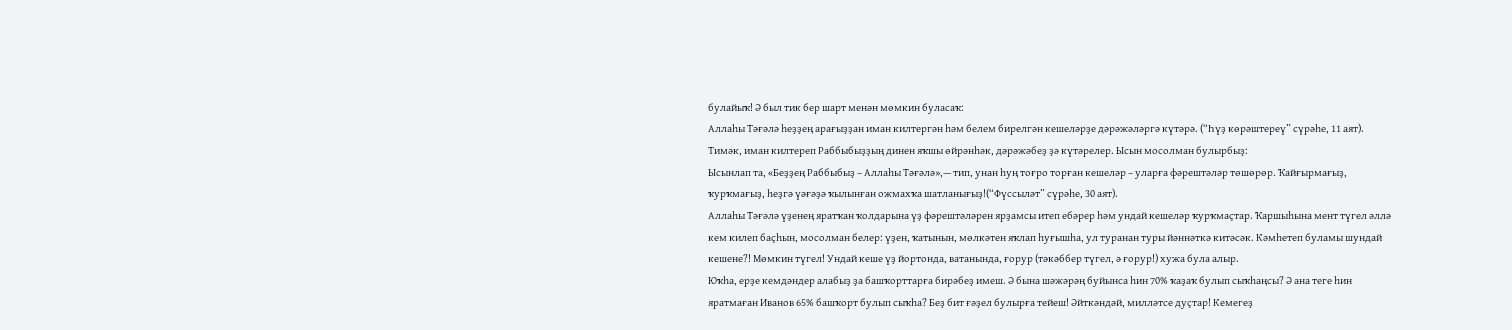булайыҡ! Ә был тик бер шарт менән мөмкин буласаҡ:
Аллаһы Тәғәлә һеҙҙең арағыҙҙан иман килтергән һәм белем бирелгән кешеләрҙе дәрәжәләргә күтәрә. (“Һүҙ көрәштереү” сүрәһе, 11 аят).
Тимәк, иман килтереп Раббыбыҙҙың динен яҡшы өйрәнһәк, дәрәжәбеҙ ҙә күтәрелер. Ысын мосолман булырбыҙ:
Ысынлап та, «Беҙҙең Раббыбыҙ – Аллаһы Тәғәлә»,— тип, унан һуң тоғро торған кешеләр – уларға фәрештәләр төшөрөр. Ҡайғырмағыҙ, ҡурҡмағыҙ, һеҙгә үәғәҙә ҡылынған ожмахҡа шатланығыҙ!(“Фүссыләт” сүрәһе, 30 аят).
Аллаһы Тәғәлә үҙенең яратҡан ҡолдарына үҙ фәрештәләрен ярҙамсы итеп ебәрер һәм ундай кешеләр ҡурҡмаҫтар. Ҡаршыһына мент түгел әллә кем килеп баҫһын, мосолман белер: үҙен, ҡатынын, мөлкәтен яҡлап һуғышһа, ул туранан туры йәннәткә китәсәк. Кәмһетеп буламы шундай кешене?! Мөмкин түгел! Ундай кеше үҙ йортонда, ватанында, ғорур (тәкәббер түгел, ә ғорур!) хужа була алыр.
Юҡһа, ерҙе кемдәндер алабыҙ ҙа башҡорттарға бирәбеҙ имеш. Ә бына шәжәрәң буйынса һин 70% ҡаҙаҡ булып сыҡһаңсы? Ә ана теге һин яратмаған Иванов 65% башҡорт булып сыҡһа? Беҙ бит ғәҙел булырға тейеш! Әйткәндәй, милләтсе дуҫтар! Кемегеҙ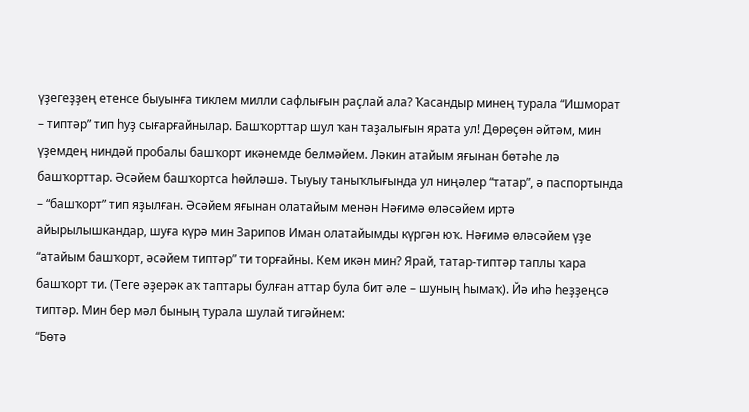үҙегеҙҙең етенсе быуынға тиклем милли сафлығын раҫлай ала? Ҡасандыр минең турала “Ишморат – типтәр” тип һуҙ сығарғайнылар. Башҡорттар шул ҡан таҙалығын ярата ул! Дөрөҫөн әйтәм, мин үҙемдең ниндәй пробалы башҡорт икәнемде белмәйем. Ләкин атайым яғынан бөтәһе лә башҡорттар. Әсәйем башҡортса һөйләшә. Тыуыу таныҡлығында ул ниңәлер “татар”, ә паспортында – “башҡорт” тип яҙылған. Әсәйем яғынан олатайым менән Нәғимә өләсәйем иртә айырылышкандар, шуға күрә мин Зарипов Иман олатайымды күргән юҡ. Нәғимә өләсәйем үҙе “атайым башҡорт, әсәйем типтәр” ти торғайны. Кем икән мин? Ярай, татар-типтәр таплы ҡара башҡорт ти. (Теге әҙерәк аҡ таптары булған аттар була бит әле – шуның һымаҡ). Йә иһә һеҙҙеңсә типтәр. Мин бер мәл бының турала шулай тигәйнем:
“Бөтә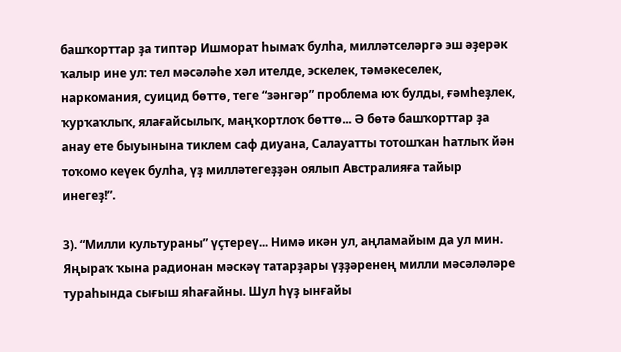башҡорттар ҙа типтәр Ишморат һымаҡ булһа, милләтселәргә эш әҙерәк ҡалыр ине ул: тел мәсәләһе хәл ителде, эскелек, тәмәкеселек, наркомания, суицид бөттө, теге “зәнгәр” проблема юҡ булды, ғәмһеҙлек, ҡурҡаҡлыҡ, ялағайсылыҡ, маңҡортлоҡ бөттө... Ә бөтә башҡорттар ҙа анау ете быуынына тиклем саф диуана, Салауатты тотошҡан һатлыҡ йән тоҡомо кеүек булһа, үҙ милләтегеҙҙән оялып Австралияға тайыр инегеҙ!”.

3). “Милли культураны” үҫтереү... Нимә икән ул, аңламайым да ул мин. Яңыраҡ ҡына радионан мәскәү татарҙары үҙҙәренең милли мәсәләләре тураһында сығыш яһағайны. Шул һүҙ ынғайы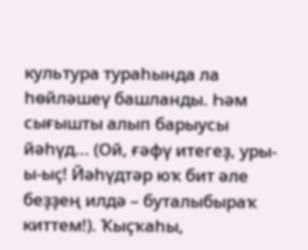культура тураһында ла һөйләшеү башланды. Һәм сығышты алып барыусы йәһүд... (Ой, ғәфү итегеҙ, уры-ы-ыҫ! Йәһүдтәр юҡ бит әле беҙҙең илдә – буталыбыраҡ киттем!). Ҡыҫҡаһы,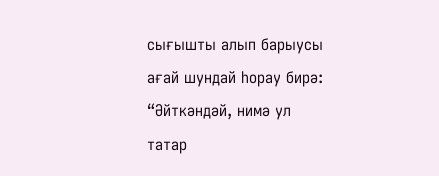сығышты алып барыусы ағай шундай һорау бирә: “Әйткәндәй, нимә ул татар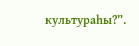культураһы?”.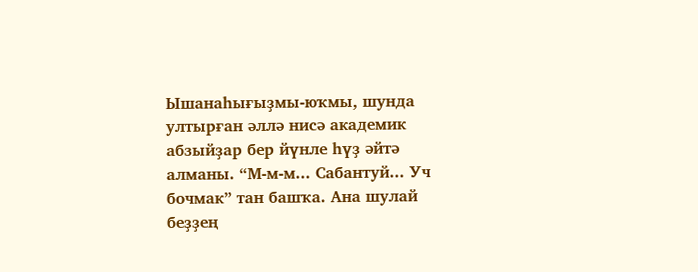Ышанаһығыҙмы-юҡмы, шунда ултырған әллә нисә академик абзыйҙар бер йүнле һүҙ әйтә алманы. “М-м-м... Сабантуй... Уч бочмак” тан башҡа. Ана шулай беҙҙең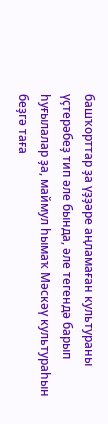башҡорттар ҙа үҙҙәре аңламаған культураны үҫтерәбеҙ тип әле бында, әле тегендә барып һуғылалар ҙа, маймул һымаҡ Мәскәү культураһын беҙгә таға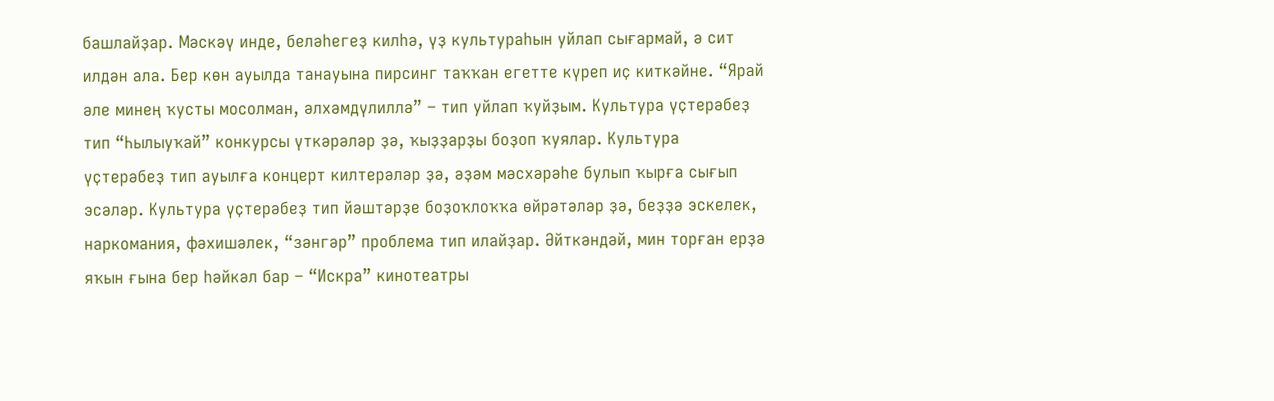башлайҙар. Мәскәү инде, беләһегеҙ килһә, үҙ культураһын уйлап сығармай, ә сит илдән ала. Бер көн ауылда танауына пирсинг таҡҡан егетте күреп иҫ киткәйне. “Ярай әле минең ҡусты мосолман, әлхәмдүлиллә” – тип уйлап ҡуйҙым. Культура үҫтерәбеҙ тип “Һылыуҡай” конкурсы үткәрәләр ҙә, ҡыҙҙарҙы боҙоп ҡуялар. Культура үҫтерәбеҙ тип ауылға концерт килтерәләр ҙә, әҙәм мәсхәрәһе булып ҡырға сығып эсәләр. Культура үҫтерәбеҙ тип йәштәрҙе боҙоҡлоҡҡа өйрәтәләр ҙә, беҙҙә эскелек, наркомания, фәхишәлек, “зәнгәр” проблема тип илайҙар. Әйткәндәй, мин торған ерҙә яҡын ғына бер һәйкәл бар – “Искра” кинотеатры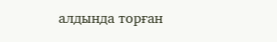алдында торған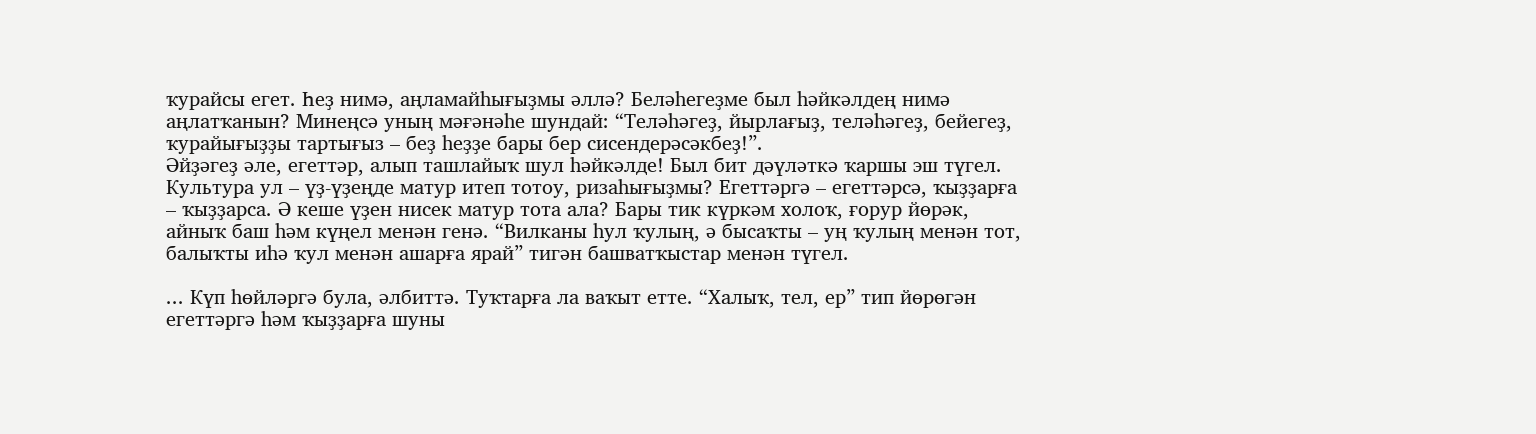ҡурайсы егет. Һеҙ нимә, аңламайһығыҙмы әллә? Беләһегеҙме был һәйкәлдең нимә аңлатҡанын? Минеңсә уның мәғәнәһе шундай: “Теләһәгеҙ, йырлағыҙ, теләһәгеҙ, бейегеҙ, ҡурайығыҙҙы тартығыз – беҙ һеҙҙе бары бер сисендерәсәкбеҙ!”.
Әйҙәгеҙ әле, егеттәр, алып ташлайыҡ шул һәйкәлде! Был бит дәүләткә ҡаршы эш түгел.
Культура ул – үҙ-үҙеңде матур итеп тотоу, ризаһығыҙмы? Егеттәргә – егеттәрсә, ҡыҙҙарға – ҡыҙҙарса. Ә кеше үҙен нисек матур тота ала? Бары тик күркәм холоҡ, ғорур йөрәк, айныҡ баш һәм күңел менән генә. “Вилканы һул ҡулың, ә бысаҡты – уң ҡулың менән тот, балыҡты иһә ҡул менән ашарға ярай” тигән башватҡыстар менән түгел.

... Күп һөйләргә була, әлбиттә. Туҡтарға ла ваҡыт етте. “Халыҡ, тел, ер” тип йөрөгән егеттәргә һәм ҡыҙҙарға шуны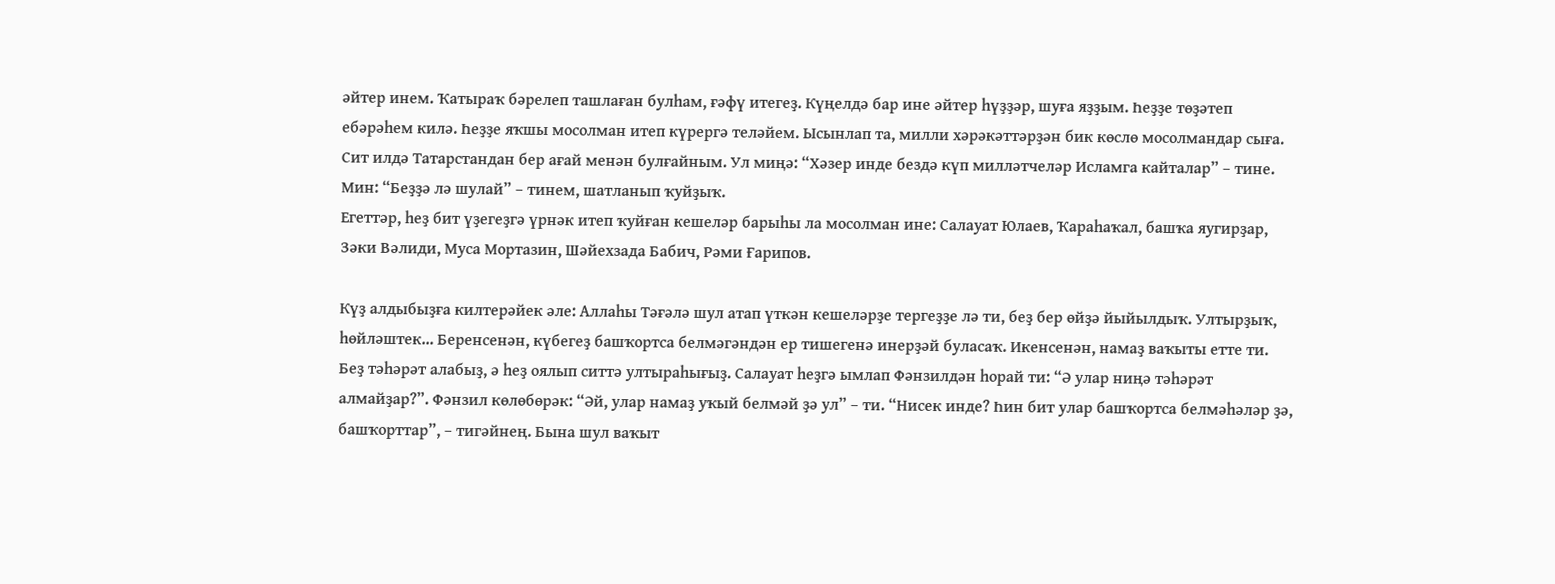әйтер инем. Ҡатыраҡ бәрелеп ташлаған булһам, ғәфү итегеҙ. Күңелдә бар ине әйтер һүҙҙәр, шуға яҙҙым. Һеҙҙе төҙәтеп ебәрәһем килә. Һеҙҙе яҡшы мосолман итеп күрергә теләйем. Ысынлап та, милли хәрәкәттәрҙән бик көслө мосолмандар сыға. Сит илдә Татарстандан бер ағай менән булғайным. Ул миңә: “Хәзер инде бездә күп милләтчеләр Исламга кайталар” – тине. Мин: “Беҙҙә лә шулай” – тинем, шатланып ҡуйҙыҡ.
Егеттәр, һеҙ бит үҙегеҙгә үрнәк итеп ҡуйған кешеләр барыһы ла мосолман ине: Салауат Юлаев, Ҡараһаҡал, башҡа яугирҙар, Зәки Вәлиди, Муса Мортазин, Шәйехзада Бабич, Рәми Ғарипов.

Күҙ алдыбыҙға килтерәйек әле: Аллаһы Тәғәлә шул атап үткән кешеләрҙе тергеҙҙе лә ти, беҙ бер өйҙә йыйылдыҡ. Ултырҙыҡ, һөйләштек... Беренсенән, күбегеҙ башҡортса белмәгәндән ер тишегенә инерҙәй буласаҡ. Икенсенән, намаҙ ваҡыты етте ти. Беҙ тәһәрәт алабыҙ, ә һеҙ оялып ситтә ултыраһығыҙ. Салауат һеҙгә ымлап Фәнзилдән һорай ти: “Ә улар ниңә тәһәрәт алмайҙар?”. Фәнзил көлөбөрәк: “Әй, улар намаҙ уҡый белмәй ҙә ул” – ти. “Нисек инде? Һин бит улар башҡортса белмәһәләр ҙә, башҡорттар”, – тигәйнең. Бына шул ваҡыт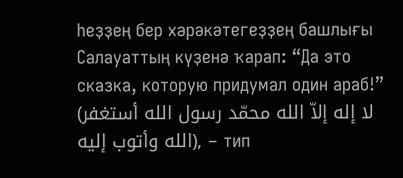һеҙҙең бер хәрәкәтегеҙҙең башлығы Салауаттың күҙенә ҡарап: “Да это сказка, которую придумал один араб!” (لا إله إلاّ الله محمّد رسول الله أستغفر الله وأتوب إليه), – тип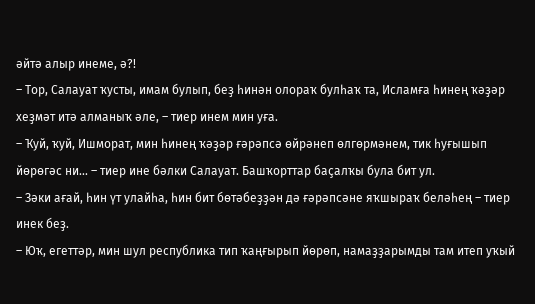әйтә алыр инеме, ә?!
– Тор, Салауат ҡусты, имам булып, беҙ һинән олораҡ булһаҡ та, Исламға һинең ҡәҙәр хеҙмәт итә алманыҡ әле, – тиер инем мин уға.
– Ҡуй, ҡуй, Ишморат, мин һинең ҡәҙәр ғәрәпсә өйрәнеп өлгөрмәнем, тик һуғышып йөрөгәс ни... – тиер ине бәлки Салауат. Башҡорттар баҫалҡы була бит ул.
– Зәки ағай, һин үт улайһа, һин бит бөтәбеҙҙән дә ғәрәпсәне яҡшыраҡ беләһең – тиер инек беҙ.
– Юҡ, егеттәр, мин шул республика тип ҡаңғырып йөрөп, намаҙҙарымды там итеп уҡый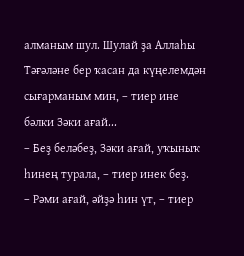алманым шул. Шулай ҙа Аллаһы Тәғәләне бер ҡасан да күңелемдән сығарманым мин, – тиер ине бәлки Зәки ағай...
– Беҙ беләбеҙ, Зәки ағай, уҡыныҡ һинең турала, – тиер инек беҙ.
– Рәми ағай, әйҙә һин үт, – тиер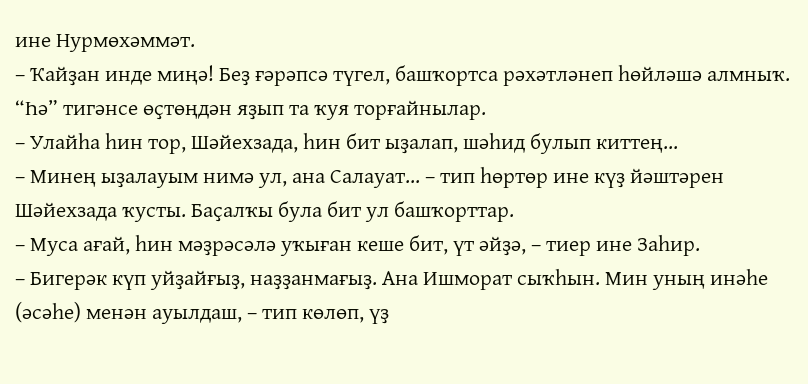ине Нурмөхәммәт.
– Ҡайҙан инде миңә! Беҙ ғәрәпсә түгел, башҡортса рәхәтләнеп һөйләшә алмныҡ. “Һә” тигәнсе өҫтөңдән яҙып та ҡуя торғайнылар.
– Улайһа һин тор, Шәйехзада, һин бит ыҙалап, шәһид булып киттең...
– Минең ыҙалауым нимә ул, ана Салауат... – тип һөртөр ине күҙ йәштәрен Шәйехзада ҡусты. Баҫалҡы була бит ул башҡорттар.
– Муса ағай, һин мәҙрәсәлә уҡыған кеше бит, үт әйҙә, – тиер ине Заһир.
– Бигерәк күп уйҙайғыҙ, наҙҙанмағыҙ. Ана Ишморат сыҡһын. Мин уның инәһе (әсәһе) менән ауылдаш, – тип көлөп, үҙ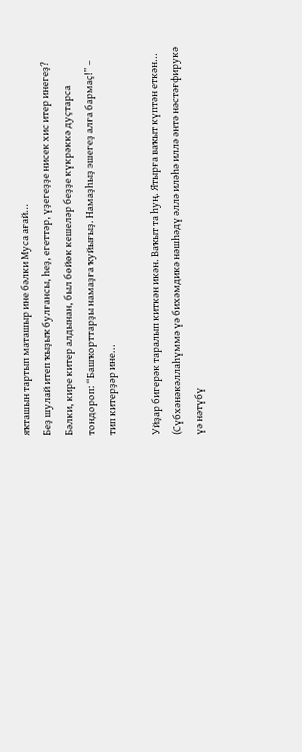яҡташын тартып маташыр ине бәлки Муса ағай...
Беҙ шулай итеп ҡыҙыҡ булғансы, һеҙ, егеттәр, үҙегеҙҙе нисек хис итер инегеҙ? Бәлки, кире китер алдынан, был бөйөк кешеләр беҙҙе күкрәккә дуҫтарса тондороп: “Башҡорттарҙы намаҙға ҡуйығыҙ. Намаҙһыҙ эшегеҙ алға бармаҫ!” – тип китерҙәр ине...

Уйҙар бигерәк таралып киткән икән. Ваҡыт та һуң. Ятырға ваҡыт күптән еткән...
(Сүбхәнәкәллаһүммә үә бихәмдикә нәшһәдү әллә иләһә иллә әнтә нәстәғфирукә үә нәтүбү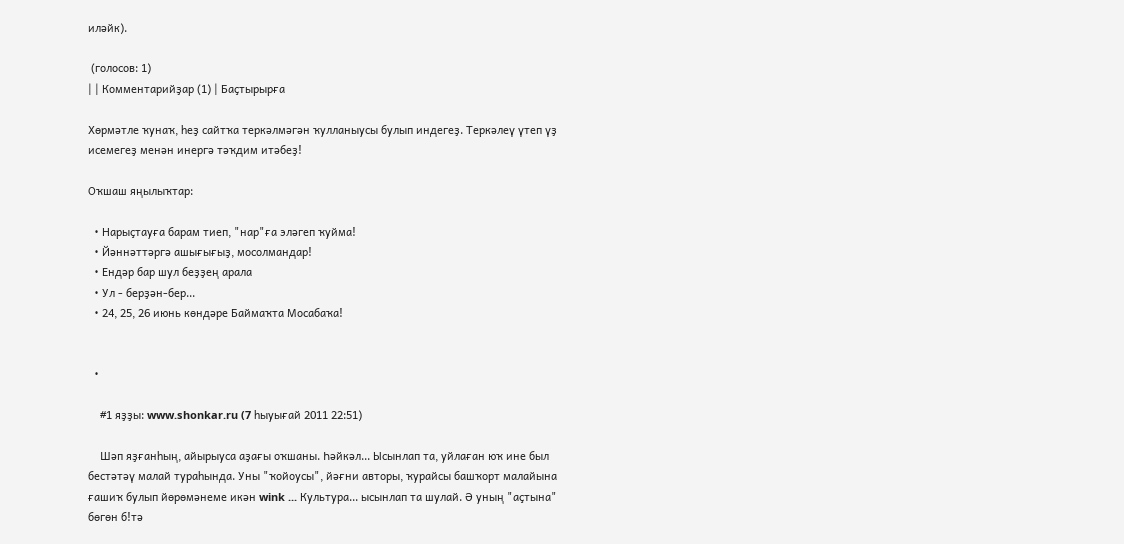иләйк).

 (голосов: 1)
| | Комментарийҙар (1) | Баҫтырырға

Хөрмәтле ҡунаҡ, һеҙ сайтҡа теркәлмәгән ҡулланыусы булып индегеҙ. Теркәлеү үтеп үҙ исемегеҙ менән инергә тәҡдим итәбеҙ!

Оҡшаш яңылыҡтар:

  • Нарыҫтауға барам тиеп, "нар"ға эләгеп ҡуйма!
  • Йәннәттәргә ашығығыҙ, мосолмандар!
  • Ендәр бар шул беҙҙең арала
  • Ул - берҙән-бер...
  • 24, 25, 26 июнь көндәре Баймаҡта Мосабаҡа!


  •

    #1 яҙҙы: www.shonkar.ru (7 һыуығай 2011 22:51)

    Шәп яҙғанһың, айырыуса аҙағы оҡшаны. Һәйкәл... Ысынлап та, уйлаған юҡ ине был бестәтәү малай тураһында. Уны "ҡойоусы", йәғни авторы, ҡурайсы башҡорт малайына ғашиҡ булып йөрөмәнеме икән wink ... Культура... ысынлап та шулай. Ә уның "аҫтына" бөгөн б!тә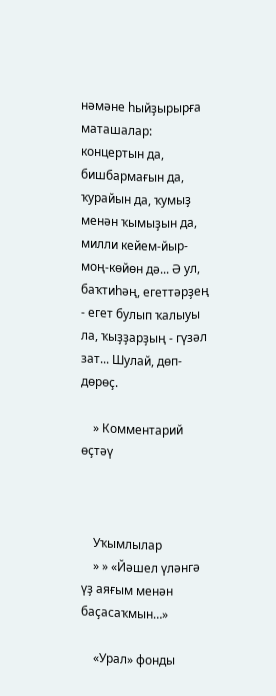нәмәне һыйҙырырға маташалар: концертын да, бишбармағын да, ҡурайын да, ҡумыҙ менән ҡымыҙын да, милли кейем-йыр-моң-көйөн дә... Ә ул, баҡтиһәң, егеттәрҙең - егет булып ҡалыуы ла, ҡыҙҙарҙың - гүзәл зат... Шулай, дөп-дөрөҫ.

    » Комментарий өҫтәү



    Уҡымлылар
    » » «Йәшел үләнгә үҙ аяғым менән баҫасаҡмын…»

    «Урал» фонды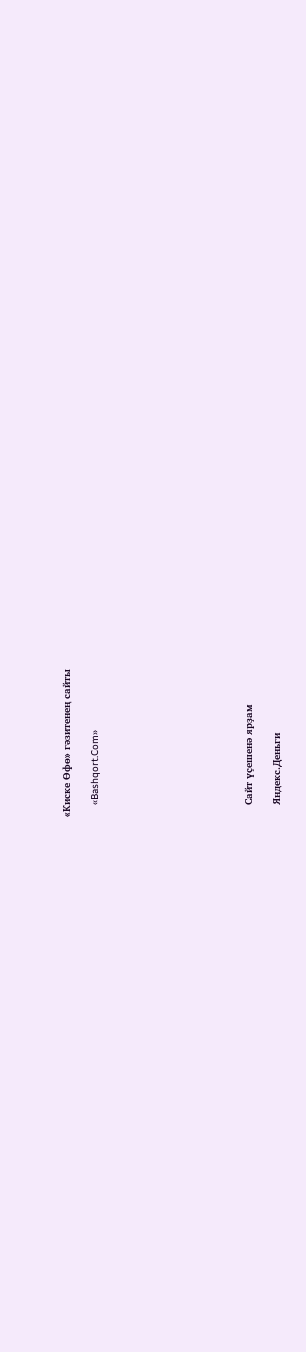«Киске Өфө» гәзитенең сайты

    «Bashqort.Com»










    Сайт үҫешенә ярҙам

    Яндекс.Деньги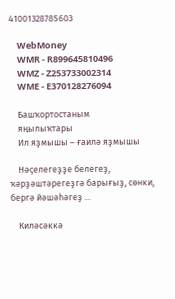41001328785603

    WebMoney
    WMR - R899645810496
    WMZ - Z253733002314
    WME - E370128276094

    Башҡортостаным
    яңылыҡтары
    Ил яҙмышы – ғаилә яҙмышы

    Нәҫелегеҙҙе белегеҙ, ҡәрҙәштәрегеҙгә барығыҙ, сөнки, бергә йәшәһәгеҙ ...

    Киләсәккә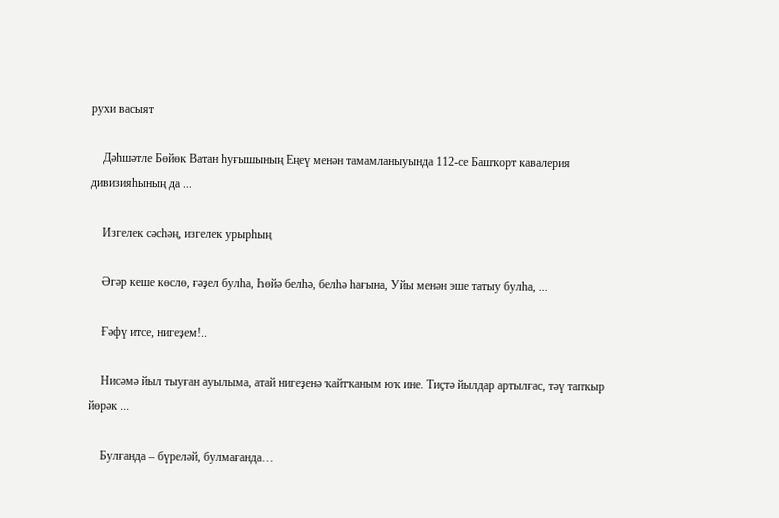рухи васыят

    Дәһшәтле Бөйөк Ватан һуғышының Еңеү менән тамамланыуында 112-се Башҡорт кавалерия дивизияһының да ...

    Изгелек сәсһәң, изгелек урырһың

    Әгәр кеше көслө, ғәҙел булһа, Һөйә белһә, белһә һағына, Уйы менән эше татыу булһа, ...

    Ғәфү итсе, нигеҙем!..

    Нисәмә йыл тыуған ауылыма, атай нигеҙенә ҡайтҡаным юҡ ине. Тиҫтә йылдар артылғас, тәү тапҡыр йөрәк ...

    Булғанда – бүреләй, булмағанда…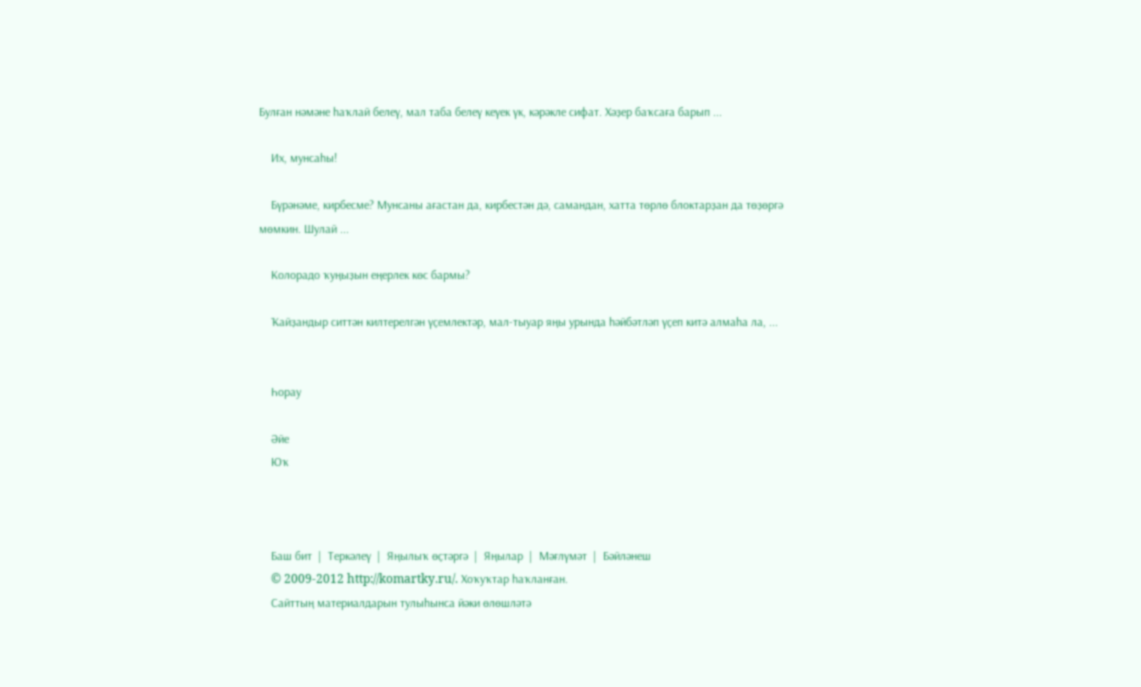Булған нәмәне һаҡлай белеү, мал таба белеү кеүек үк, кәрәкле сифат. Хәҙер баҡсаға барып ...

    Их, мунсаһы!

    Бүрәнәме, кирбесме? Мунсаны ағастан да, кирбестән дә, самандан, хатта төрлө блоктарҙан да төҙөргә мөмкин. Шулай ...

    Колорадо ҡуңыҙын еңерлек көс бармы?

    Ҡайҙандыр ситтән килтерелгән үҫемлектәр, мал-тыуар яңы урында һәйбәтләп үҫеп китә алмаһа ла, ...


    Һорау

    Әйе
    Юҡ



    Баш бит  |  Теркәлеү  |  Яңылыҡ өҫтәргә  |  Яңылар  |  Мәғлүмәт  |  Бәйләнеш
    © 2009-2012 http://komartky.ru/. Хоҡуҡтар һаҡланған.
    Сайттың материалдарын тулыһынса йәки өлөшләтә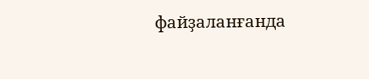файҙаланғанда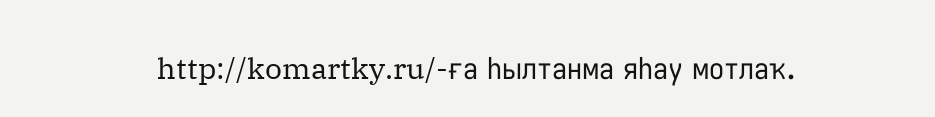http://komartky.ru/-ға һылтанма яһау мотлаҡ.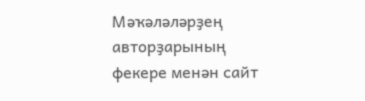Мәҡәләләрҙең авторҙарының фекере менән сайт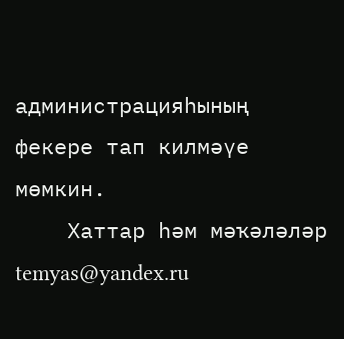администрацияһының фекере тап килмәүе мөмкин.
    Хаттар һәм мәҡәләләр temyas@yandex.ru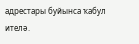адрестары буйынса ҡабул ителә.